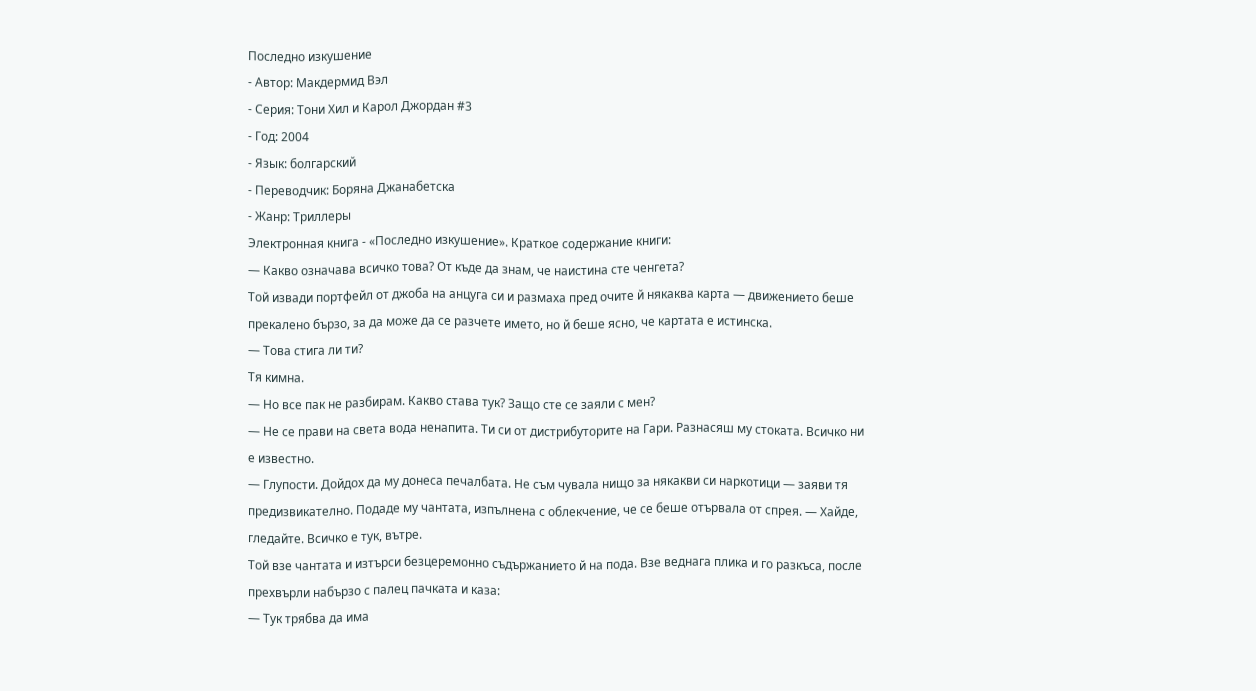Последно изкушение
- Автор: Макдермид Вэл
- Серия: Тони Хил и Карол Джордан #3
- Год: 2004
- Язык: болгарский
- Переводчик: Боряна Джанабетска
- Жанр: Триллеры
Электронная книга - «Последно изкушение». Краткое содержание книги:
— Какво означава всичко това? От къде да знам, че наистина сте ченгета?
Той извади портфейл от джоба на анцуга си и размаха пред очите й някаква карта — движението беше прекалено бързо, за да може да се разчете името, но й беше ясно, че картата е истинска.
— Това стига ли ти?
Тя кимна.
— Но все пак не разбирам. Какво става тук? Защо сте се заяли с мен?
— Не се прави на света вода ненапита. Ти си от дистрибуторите на Гари. Разнасяш му стоката. Всичко ни е известно.
— Глупости. Дойдох да му донеса печалбата. Не съм чувала нищо за някакви си наркотици — заяви тя предизвикателно. Подаде му чантата, изпълнена с облекчение, че се беше отървала от спрея. — Хайде, гледайте. Всичко е тук, вътре.
Той взе чантата и изтърси безцеремонно съдържанието й на пода. Взе веднага плика и го разкъса, после прехвърли набързо с палец пачката и каза:
— Тук трябва да има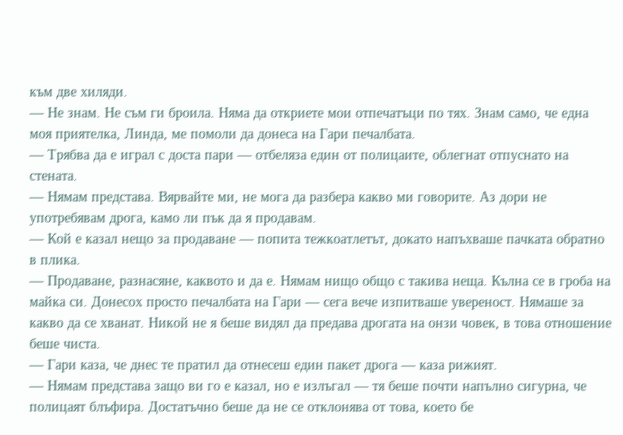към две хиляди.
— Не знам. Не съм ги броила. Няма да откриете мои отпечатъци по тях. Знам само, че една моя приятелка, Линда, ме помоли да донеса на Гари печалбата.
— Трябва да е играл с доста пари — отбеляза един от полицаите, облегнат отпуснато на стената.
— Нямам представа. Вярвайте ми, не мога да разбера какво ми говорите. Аз дори не употребявам дрога, камо ли пък да я продавам.
— Кой е казал нещо за продаване — попита тежкоатлетът, докато напъхваше пачката обратно в плика.
— Продаване, разнасяне, каквото и да е. Нямам нищо общо с такива неща. Кълна се в гроба на майка си. Донесох просто печалбата на Гари — сега вече изпитваше увереност. Нямаше за какво да се хванат. Никой не я беше видял да предава дрогата на онзи човек, в това отношение беше чиста.
— Гари каза, че днес те пратил да отнесеш един пакет дрога — каза рижият.
— Нямам представа защо ви го е казал, но е излъгал — тя беше почти напълно сигурна, че полицаят блъфира. Достатъчно беше да не се отклонява от това, което бе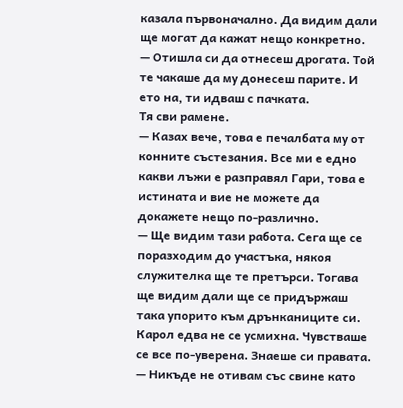казала първоначално. Да видим дали ще могат да кажат нещо конкретно.
— Отишла си да отнесеш дрогата. Той те чакаше да му донесеш парите. И ето на, ти идваш с пачката.
Тя сви рамене.
— Казах вече, това е печалбата му от конните състезания. Все ми е едно какви лъжи е разправял Гари, това е истината и вие не можете да докажете нещо по-различно.
— Ще видим тази работа. Сега ще се поразходим до участъка, някоя служителка ще те претърси. Тогава ще видим дали ще се придържаш така упорито към дрънканиците си.
Карол едва не се усмихна. Чувстваше се все по-уверена. Знаеше си правата.
— Никъде не отивам със свине като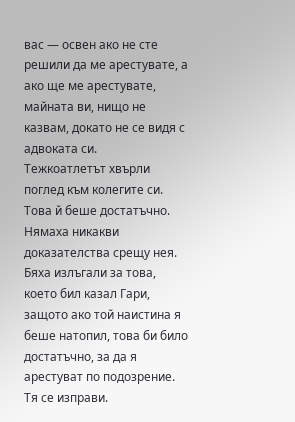вас — освен ако не сте решили да ме арестувате, а ако ще ме арестувате, майната ви, нищо не казвам, докато не се видя с адвоката си.
Тежкоатлетът хвърли поглед към колегите си. Това й беше достатъчно. Нямаха никакви доказателства срещу нея. Бяха излъгали за това, което бил казал Гари, защото ако той наистина я беше натопил, това би било достатъчно, за да я арестуват по подозрение. Тя се изправи.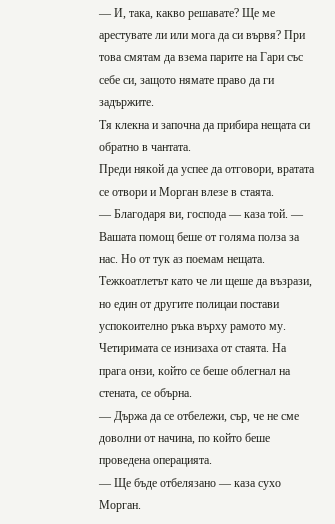— И, така, какво решавате? Ще ме арестувате ли или мога да си вървя? При това смятам да взема парите на Гари със себе си, защото нямате право да ги задържите.
Тя клекна и започна да прибира нещата си обратно в чантата.
Преди някой да успее да отговори, вратата се отвори и Морган влезе в стаята.
— Благодаря ви, господа — каза той. — Вашата помощ беше от голяма полза за нас. Но от тук аз поемам нещата.
Тежкоатлетът като че ли щеше да възрази, но един от другите полицаи постави успокоително ръка върху рамото му. Четиримата се изнизаха от стаята. На прага онзи, който се беше облегнал на стената, се обърна.
— Държа да се отбележи, сър, че не сме доволни от начина, по който беше проведена операцията.
— Ще бъде отбелязано — каза сухо Морган.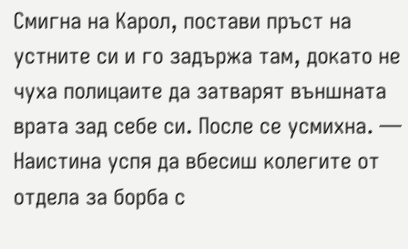Смигна на Карол, постави пръст на устните си и го задържа там, докато не чуха полицаите да затварят външната врата зад себе си. После се усмихна. — Наистина успя да вбесиш колегите от отдела за борба с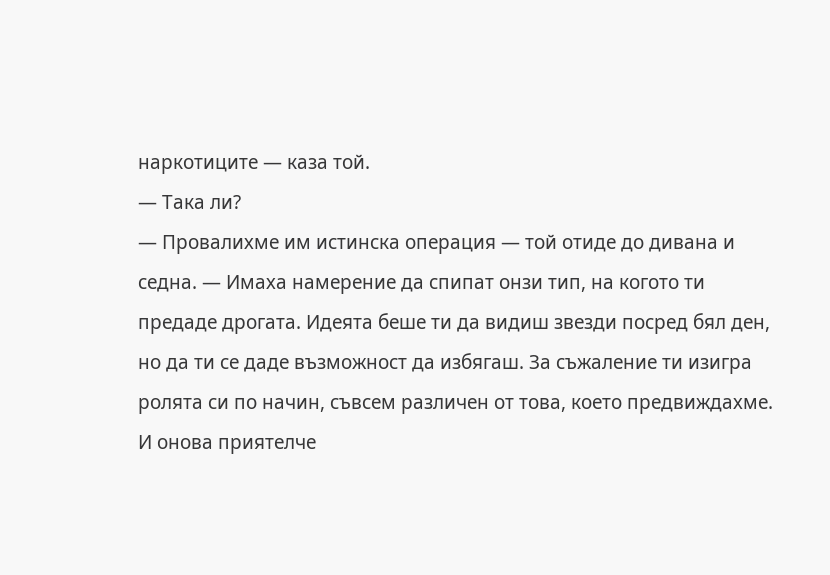наркотиците — каза той.
— Така ли?
— Провалихме им истинска операция — той отиде до дивана и седна. — Имаха намерение да спипат онзи тип, на когото ти предаде дрогата. Идеята беше ти да видиш звезди посред бял ден, но да ти се даде възможност да избягаш. За съжаление ти изигра ролята си по начин, съвсем различен от това, което предвиждахме. И онова приятелче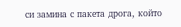си замина с пакета дрога, който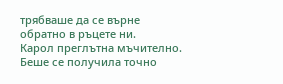трябваше да се върне обратно в ръцете ни.
Карол преглътна мъчително. Беше се получила точно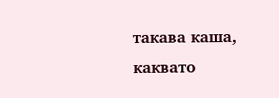такава каша, каквато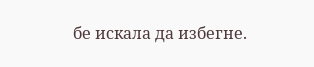бе искала да избегне.